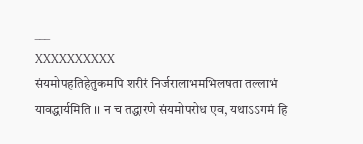___
XXXXXXXXXX
संयमोपहतिहेतुकमपि शरीरं निर्जरालाभमभिलषता तल्लाभं यावद्धार्यमिति ।। न च तद्धारणे संयमोपरोध एव, यथाऽऽगमं हि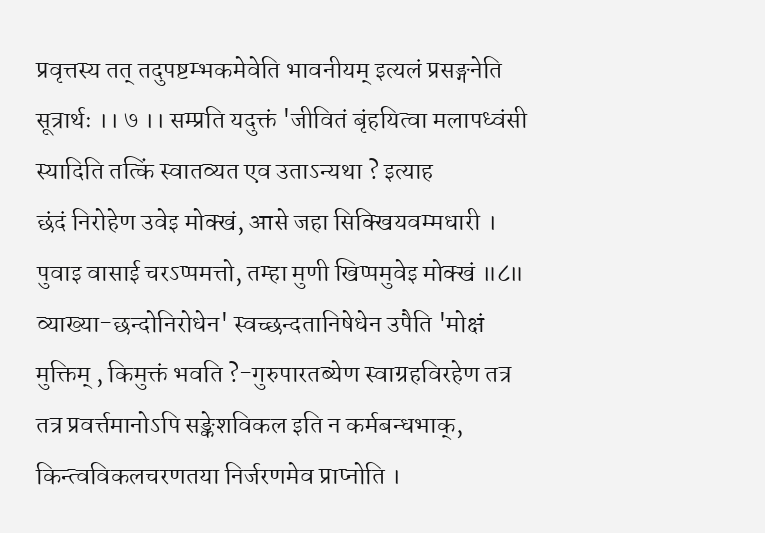प्रवृत्तस्य तत् तदुपष्टम्भकमेवेति भावनीयम् इत्यलं प्रसङ्गनेति सूत्रार्थः ।। ७ ।। सम्प्रति यदुक्तं 'जीवितं बृंहयित्वा मलापध्वंसी स्यादिति तत्किं स्वातव्यत एव उताऽन्यथा ? इत्याह
छंदं निरोहेण उवेइ मोक्खं, आसे जहा सिक्खियवम्मधारी ।
पुवाइ वासाई चरऽप्पमत्तो, तम्हा मुणी खिप्पमुवेइ मोक्खं ॥८॥ व्याख्या-छन्दोनिरोधेन' स्वच्छन्दतानिषेधेन उपैति 'मोक्षं मुक्तिम् , किमुक्तं भवति ?-गुरुपारतब्येण स्वाग्रहविरहेण तत्र तत्र प्रवर्त्तमानोऽपि सङ्केशविकल इति न कर्मबन्धभाक्, किन्त्वविकलचरणतया निर्जरणमेव प्राप्नोति ।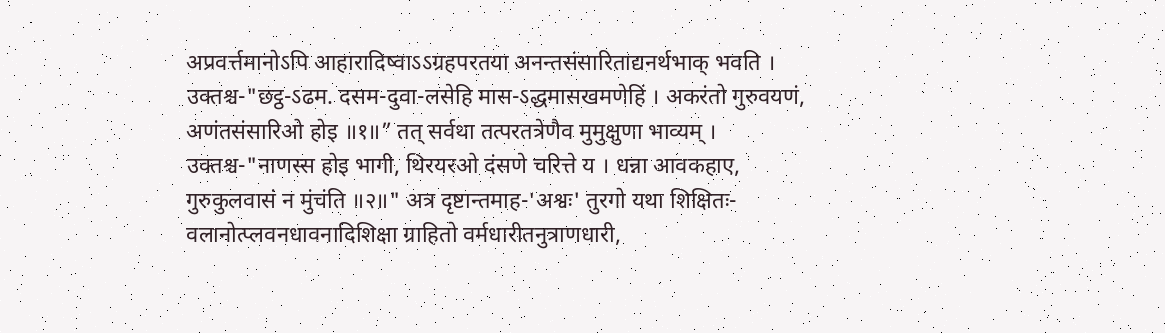अप्रवर्त्तमानोऽपि आहारादिष्वाऽऽग्रहपरतया अनन्तसंसारिताद्यनर्थभाक् भवति । उक्तश्च-"छट्ठ-ऽढम. दसम-दुवा-लसेहि मास-ऽद्धमासखमणेहिं । अकरंतो गुरुवयणं, अणंतसंसारिओ होइ ॥१॥” तत् सर्वथा तत्परतत्रेणैव मुमुक्षुणा भाव्यम् । उक्तश्च-"नाणस्स होइ भागी, थिरयरओ दंसणे चरित्ते य । धन्ना आवकहाए, गुरुकुलवासं न मुंचंति ॥२॥" अत्र दृष्टान्तमाह-'अश्वः' तुरगो यथा शिक्षितः-वलानोत्प्लवनधावनादिशिक्षा ग्राहितो वर्मधारीतनुत्राणधारी,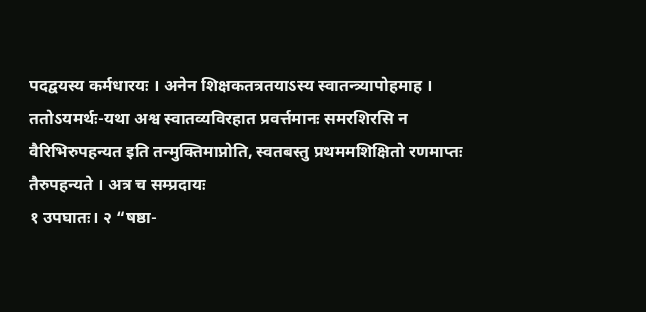पदद्वयस्य कर्मधारयः । अनेन शिक्षकतत्रतयाऽस्य स्वातन्त्र्यापोहमाह । ततोऽयमर्थः-यथा अश्व स्वातव्यविरहात प्रवर्त्तमानः समरशिरसि न वैरिभिरुपहन्यत इति तन्मुक्तिमाप्नोति, स्वतबस्तु प्रथममशिक्षितो रणमाप्तः तैरुपहन्यते । अत्र च सम्प्रदायः
१ उपघातः। २ “षष्ठा-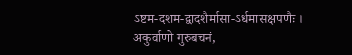ऽष्टम-दशम-द्वादशैर्मासा-ऽर्धमासक्षपणैः । अकुर्वाणो गुरुबचनं,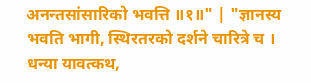अनन्तसांसारिको भवत्ति ॥१॥" | "ज्ञानस्य भवति भागी, स्थिरतरको दर्शने चारित्रे च । धन्या यावत्कथ,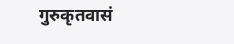गुरुकृतवासं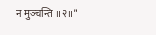न मुञ्चन्ति ॥२॥"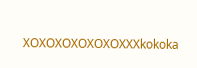XOXOXOXOXOXOXXXkokoka